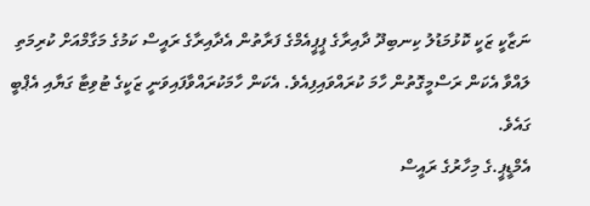ނަޒާކީ ޒަކީ ކޮޅުމަޑުލު ކިނބިދޫ ދާއިރާގެ ޕީޕީއެމްގެ ފަރާތުން އެދާއިރާގެ ރައީސް ކަމުގެ މަގާމްއަށް ކުރިމަތި ލައްވާ އެކަން ރަސްމީގޮތުން ހާމަ ކުރައްވައިފިއެވެ. އެކަން ހާމަކުރައްވާފައިވަނީ ޒަކީގެ ޓުވިޓާ ގަޔާއި އެޕްބީ ގައެވެ.
އެމްޑީޕީ.ގެ މިހާރުގެ ރައީސް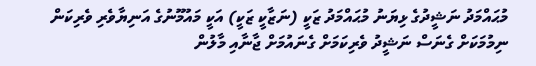މުޙައްމަދު ނަޝީދުގެ ޅިޔަނު މުޙައްމަދު ޒަކީ (ނަޒާކީ ޒަކީ) އަކީ މައުމޫނުގެ އަނިޔާވެރި ވެރިކަން ނިމުމަކަށް ގެނަސް ނަޝީދު ވެރިކަމަށް ގެނައުމަށް ޖާނާއި މާލުން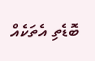ބޮޑެތި އެތަކެއް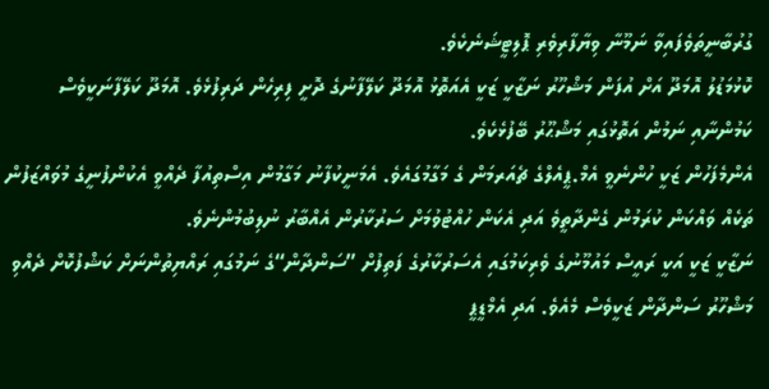ގުރުބާނީތަވެފައިވާ ނަމޫނާ ވިޔާފާރިވެރި ޕޮލިޓީޝަނެކެވެ.
ކޮޅުމަޑުލު އޮމަދޫ އަށް އުފަން މަޝްހޫރު ނަޒާކީ ޒަކީ އެއަތޮޅު އޮމަދޫ ކަލޭފާނުގެ ދޮށީ ފިރިހެން ދަރިފުޅެވެ. އޮމަދޫ ކަލޭފާނަކީވެސް ކަމުންނާއި ނަމުން އަތޮޅުގައި މަޝްޙޫރު ބޭފުޅެކެވެ.
އެންމެފަހުން ޒަކީ ހުންނެވީ އެމް.ޕީއެލްގެ ޗެއަރމަން ގެ މަގާމުގައެވެ. އެމަނީކުފާނު މަގާމުން އިސްތިއުފާ ދެއްވީ އެކުންފުނީގެ މުވައްޒަފުން ތަކެއް ވައްކަން ކުރަމުން ގެންދާތީވެ އަދި އެކަން ހުއްޓުވުމަށް ސަރުކާރުން އެއްބާރު ނުލިބުމުންނެވެ.
ނަޒާކީ ޒަކީ އަކީ ރައީސް މައުމޫނުގެ ވެރިކަމުގައި އެސަރުކާރުގެ ފަތިފުށް ”ސަންދާން“ގެ ނަމުގައި ރައްޔިތުންނަށް ކަޝްފުކޮށް ދެއްވި މަޝްހޫރު ސަންދާން ޒަކީވެސް މެއެވެ. އަދި އެމްޑީޕީ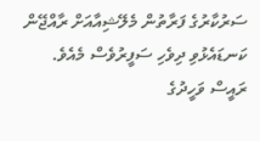ސަރުކާރުގެ ފަރާތުން މެލޭޝިއާއަށް ރާއްޖޭން ކަނޑައެޅުވި ދިވެހި ސަފީރުވެސް މެއެވެ.
ރައީސް ވަހީދުގެ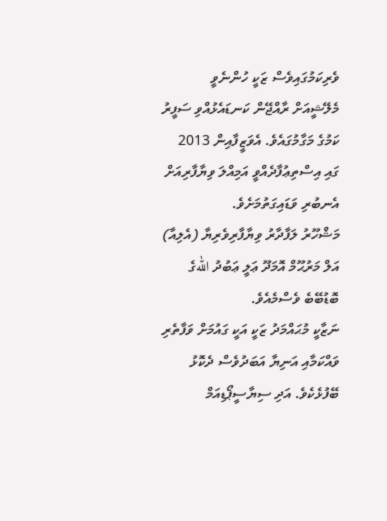ވެރިކަމުގައިވެސް ޒަކީ ހުންނެވީ މެލޭޝީއަށް ރާއްޖޭން ކަނޑައެޅުއްވި ސަފީރު ކަމުގެ މަގާމުގައެވެ. އެވަޒީފާއިން 2013 ގައި އިސްތިޢުފާދެއްވީ އަމިއްލަ ވިޔާފާރިއަށް އެނބުރި ވަޑައިގަތުމަށެވެ.
މަޝްހޫރު ލަފާދާރު ވިޔާފާރިވެރިޔާ (އެލިއާ) އަލް މަރުޙޫމް އޮމަދޫ ޢަލީ ޢަބުދު اللهގެ ބޮޑުބޭބެ ވެސްމެއެވެ.
ނަޒާކީ މުޙައްމަދު ޒަކީ އަކީ ގައުމަށް ވަފާތެރި ވައްކަމާއި އަނިޔާ އަބަދުވެސް ދެކޮޅު ބޭފުޅެކެވެ. އަދި ސިޔާސީޕޯޑިއަމް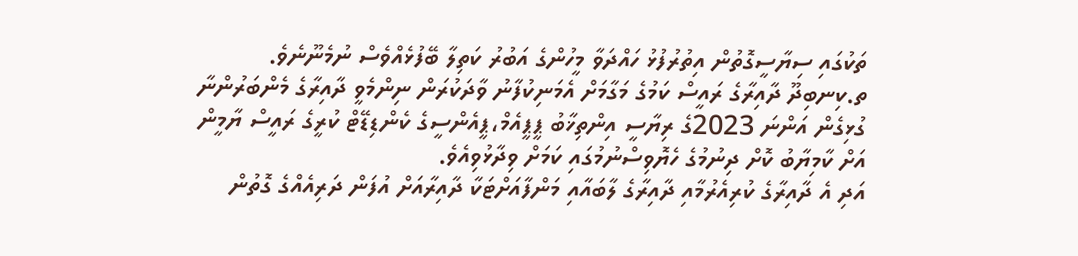ތަކުގައި ސިޔާސީގޮތުން އިތުރުފުޅު ހައްދަވާ މީހުންގެ އަބުރު ކަތިލާ ބޭފުޅެއްވެސް ނުމެނޫނެވެ.
ތ.ކިނބިދޫ ދާއިރާގެ ރައީސް ކަމުގެ މަގާމަށް އެމަނިކުފާނު ވާދަކުރަން ނިންމެވީ ދާއިރާގެ މެންބަރުންނާ ގުޅިގެން އަންނަ 2023ގެ ރިޔާސީ އިންތިޚާބު ޕީޕީއެމް،ޕީއެންސީގެ ކެންޑިޑޭޓް ކުރީގެ ރައީސް ޔާމީން އަށް ކާމިޔާބު ކޮށް ދިނުމުގެ ހެޔޮވިސްނުމުގައި ކަމަށް ވިދާޅުވިއެވެ.
އަދި އެ ދާއިރާގެ ކުރިއެރުމާއި ދާއިރާގެ ލާބައާއި މަންފާއަށްޓަކާ ދާއިރާއަށް އުފަން ދަރިއެއްގެ ގޮތުން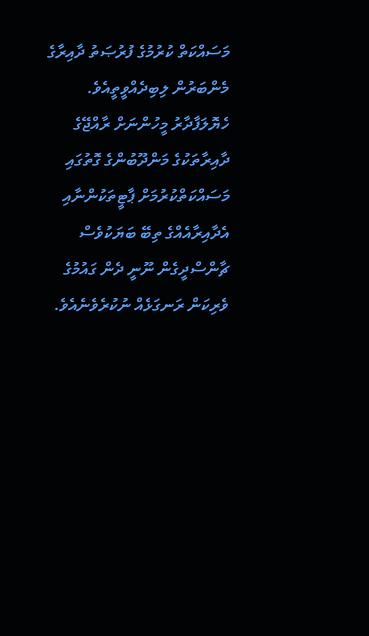މަސައްކަތް ކުރުމުގެ ފުރުޞަތު ދާއިރާގެ މެންބަރުން ލިބިދެއްވީތީއެވެ.
ހެޔޮލަފާދާރު މީހުންނަށް ރާއްޖޭގެ ދާއިރާތަކުގެ މަންދޫބުންގެ ގޮތުގައި މަސައްކަތްކުރުމަށް ޕާޓީތަކުންނާއި އެދާއިރާއެއްގެ ތިބޭ ބަޔަކުވެސް ޗާންސްދީގެން ނޫނީ ދެން ގައުމުގެ ވެރިކަން ރަނގަޅެއް ނުކުރެވެނެއެވެ.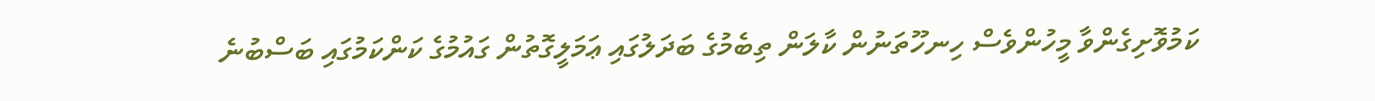ކަމުވޮށިގެންވާ މީހުންވެސް ހިނހޫތަނުން ކާލަން ތިބެމުގެ ބަދަލުގައި ޢަމަލީގޮތުން ގައުމުގެ ކަންކަމުގައި ބަސްބުނެ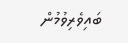ބައިވެރިވުމުން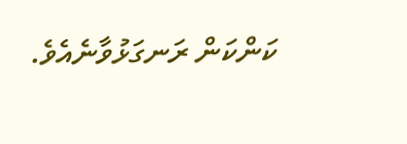ކަންކަން ރަނގަޅުވާނެއެވެ.